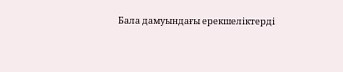Бала дамуындағы ерекшеліктерді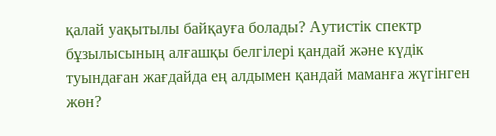қалай уақытылы байқауға болады? Аутистік спектр бұзылысының алғашқы белгілері қандай және күдік туындаған жағдайда ең алдымен қандай маманға жүгінген жөн?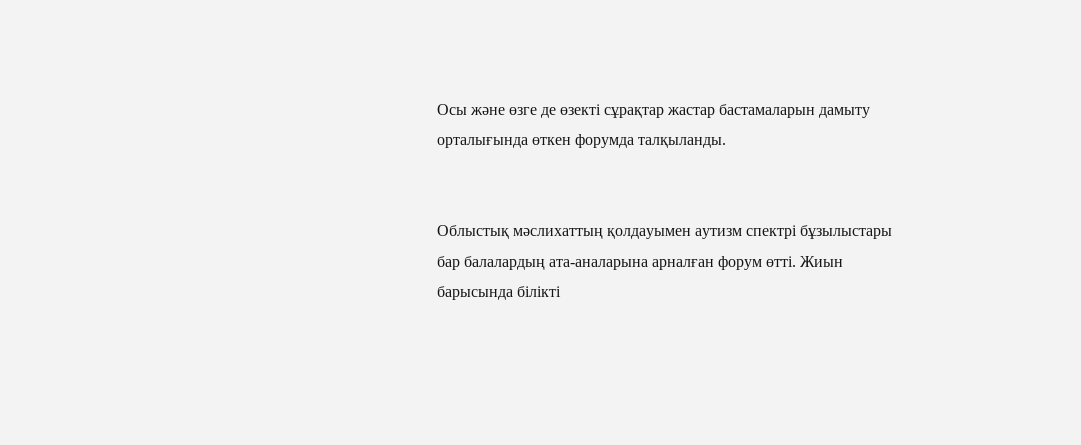Осы және өзге де өзекті сұрақтар жастар бастамаларын дамыту орталығында өткен форумда талқыланды.


Облыстық мәслихаттың қолдауымен аутизм спектрі бұзылыстары бар балалардың ата-аналарына арналған форум өтті. Жиын барысында білікті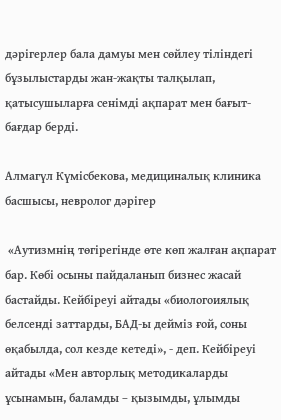дәрігерлер бала дамуы мен сөйлеу тіліндегі бұзылыстарды жан-жақты талқылап, қатысушыларға сенімді ақпарат мен бағыт-бағдар берді.

Алмагүл Күмісбекова, медициналық клиника басшысы, невролог дәрігер

 «Аутизмнің төгірегінде өте көп жалған ақпарат бар. Көбі осыны пайдаланып бизнес жасай бастайды. Кейбіреуі айтады «биологоиялық белсенді заттарды, БАД-ы дейміз ғой, соны өқабылда, сол кезде кетеді», - деп. Кейбіреуі айтады «Мен авторлық методикаларды ұсынамын, баламды – қызымды, ұлымды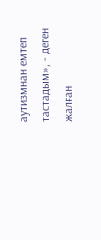аутизмнан емтеп тастадым», - деген жалған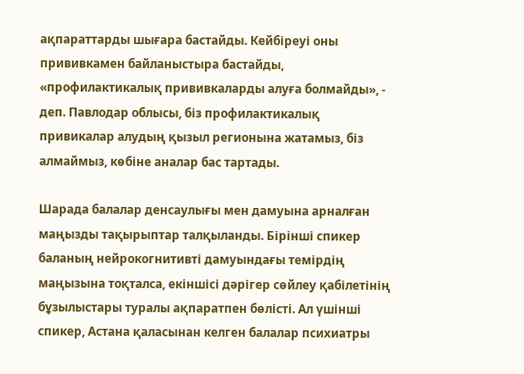ақпараттарды шығара бастайды. Кейбіреуі оны прививкамен байланыстыра бастайды, «профилактикалық прививкаларды алуға болмайды», - деп. Павлодар облысы, біз профилактикалық привикалар алудың қызыл регионына жатамыз, біз алмаймыз, көбіне аналар бас тартады.

Шарада балалар денсаулығы мен дамуына арналған маңызды тақырыптар талқыланды. Бірінші спикер баланың нейрокогнитивті дамуындағы темірдің маңызына тоқталса, екіншісі дәрігер сөйлеу қабілетінің бұзылыстары туралы ақпаратпен бөлісті. Ал үшінші спикер, Астана қаласынан келген балалар психиатры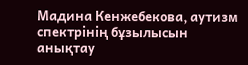Мадина Кенжебекова, аутизм спектрінің бұзылысын анықтау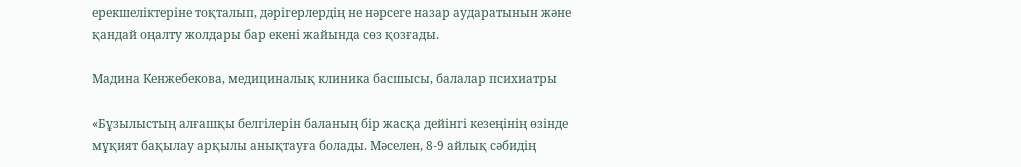ерекшеліктеріне тоқталып, дәрігерлердің не нәрсеге назар аударатынын және қандай оңалту жолдары бар екені жайында сөз қозғады.

Мадина Кенжебекова, медициналық клиника басшысы, балалар психиатры

«Бұзылыстың алғашқы белгілерін баланың бір жасқа дейінгі кезеңінің өзінде мұқият бақылау арқылы анықтауға болады. Мәселен, 8-9 айлық сәбидің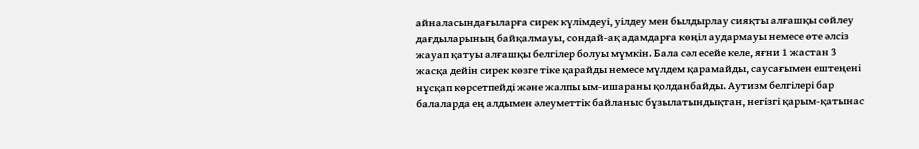айналасындағыларға сирек күлімдеуі, уілдеу мен былдырлау сияқты алғашқы сөйлеу дағдыларының байқалмауы, сондай-ақ адамдарға көңіл аудармауы немесе өте әлсіз жауап қатуы алғашқы белгілер болуы мүмкін. Бала сәл есейе келе, яғни 1 жастан 3 жасқа дейін сирек көзге тіке қарайды немесе мүлдем қарамайды, саусағымен ештеңені нұсқап көрсетпейді және жалпы ым-ишараны қолданбайды. Аутизм белгілері бар балаларда ең алдымен әлеуметтік байланыс бұзылатындықтан, негізгі қарым-қатынас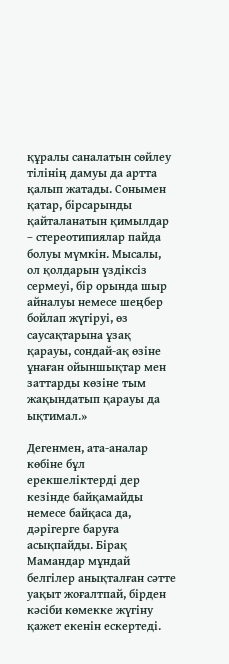құралы саналатын сөйлеу тілінің дамуы да артта қалып жатады. Сонымен қатар, бірсарынды қайталанатын қимылдар – стереотипиялар пайда болуы мүмкін. Мысалы, ол қолдарын үздіксіз сермеуі, бір орында шыр айналуы немесе шеңбер бойлап жүгіруі, өз саусақтарына ұзақ қарауы, сондай-ақ өзіне ұнаған ойыншықтар мен заттарды көзіне тым жақындатып қарауы да ықтимал.»

Дегенмен, ата-аналар көбіне бұл ерекшеліктерді дер кезінде байқамайды немесе байқаса да, дәрігерге баруға асықпайды. Бірақ Мамандар мұндай белгілер анықталған сәтте уақыт жоғалтпай, бірден кәсіби көмекке жүгіну қажет екенін ескертеді.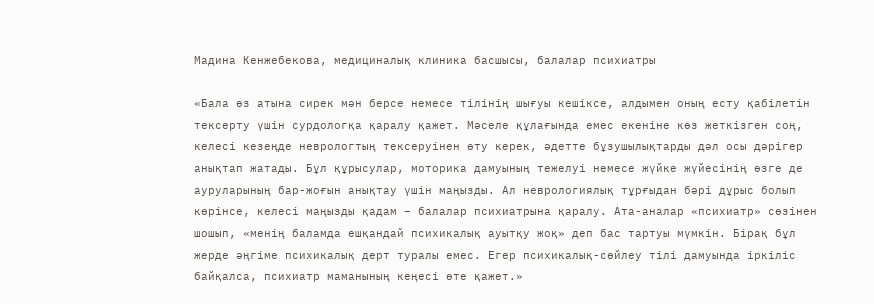Мадина Кенжебекова, медициналық клиника басшысы, балалар психиатры

«Бала өз атына сирек мән берсе немесе тілінің шығуы кешіксе, алдымен оның есту қабілетін тексерту үшін сурдологқа қаралу қажет. Мәселе құлағында емес екеніне көз жеткізген соң, келесі кезеңде неврологтың тексеруінен өту керек, әдетте бұзушылықтарды дәл осы дәрігер анықтап жатады. Бұл құрысулар, моторика дамуының тежелуі немесе жүйке жүйесінің өзге де ауруларының бар-жоғын анықтау үшін маңызды. Ал неврологиялық тұрғыдан бәрі дұрыс болып көрінсе, келесі маңызды қадам – балалар психиатрына қаралу. Ата-аналар «психиатр» сөзінен шошып, «менің баламда ешқандай психикалық ауытқу жоқ» деп бас тартуы мүмкін. Бірақ бұл жерде әңгіме психикалық дерт туралы емес. Егер психикалық-сөйлеу тілі дамуында іркіліс байқалса, психиатр маманының кеңесі өте қажет.»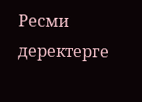Ресми деректерге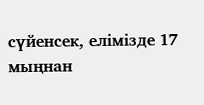сүйенсек, елімізде 17 мыңнан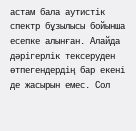астам бала аутистік спектр бұзылысы бойынша есепке алынған. Алайда дәрігерлік тексеруден өтпегендердің бар екені де жасырын емес. Сол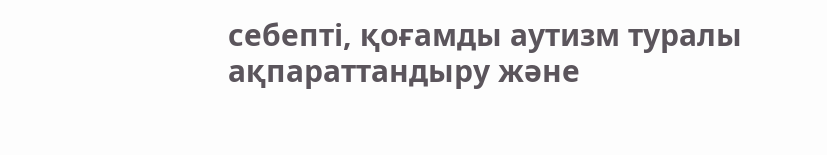себепті, қоғамды аутизм туралы ақпараттандыру және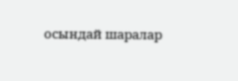осындай шаралар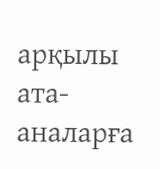арқылы ата-аналарға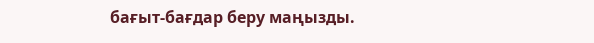бағыт-бағдар беру маңызды.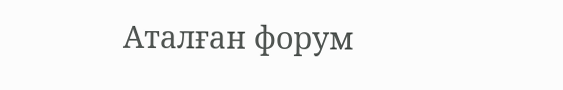Аталған форум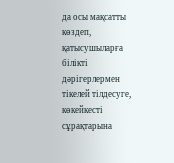да осы мақсатты көздеп, қатысушыларға білікті дәрігерлермен тікелей тілдесуге, көкейкесті сұрақтарына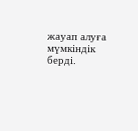жауап алуға мүмкіндік берді.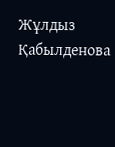Жұлдыз Қабылденова